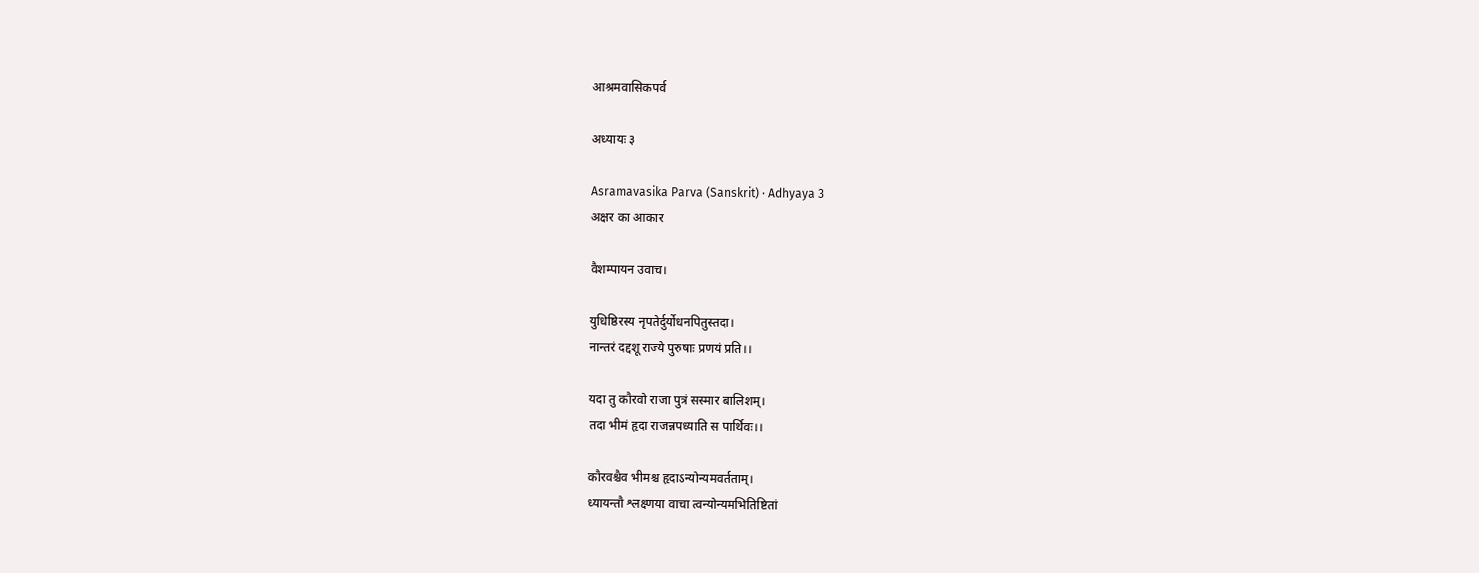आश्रमवासिकपर्व

अध्यायः ३

Asramavasika Parva (Sanskrit) · Adhyaya 3
अक्षर का आकार

वैशम्पायन उवाच।

युधिष्ठिरस्य नृपतेर्दुर्योधनपितुस्तदा।
नान्तरं दद्दशू राज्ये पुरुषाः प्रणयं प्रति।।

यदा तु कौरवो राजा पुत्रं सस्मार बालिशम्।
तदा भीमं हृदा राजन्नपध्याति स पार्थिवः।।

कौरवश्चैव भीमश्च हृदाऽन्योन्यमवर्तताम्।
ध्यायन्तौ श्लक्ष्णया वाचा त्वन्योन्यमभितिष्टितां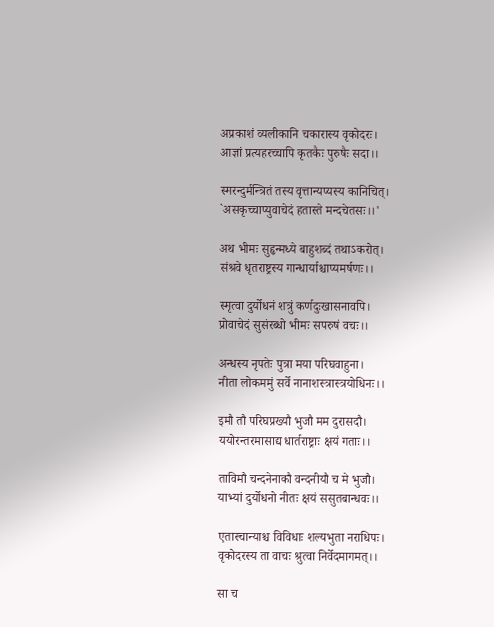अप्रकाशं व्यलीकानि चकारास्य वृकोदरः।
आज्ञां प्रत्यहरच्चापि कृतकैः पुरुषैः सदा।।

स्मरन्दुर्मन्त्रितं तस्य वृत्तान्यप्यस्य कानिचित्।
`असकृच्चाप्युवाचेदं हतास्ते मन्दचेतसः।।'

अथ भीमः सुहृन्मध्ये बाहुशब्दं तथाऽकरोत्।
संश्रवे धृतराष्ट्रस्य गान्धार्याश्चाप्यमर्षणः।।

स्मृत्वा दुर्योधनं शत्रुं कर्णदुःखासनावपि।
प्रोवाचेदं सुसंरब्धो भीमः सपरुषं वचः।।

अन्धस्य नृपतेः पुत्रा मया परिघवाहुना।
नीता लोकममुं सर्वे नानाशस्त्रास्त्रयोधिनः।।

इमौ तौ परिघप्रख्यौ भुजौ मम दुरासदौ।
ययोरन्तरमासाद्य धार्तराष्ट्राः क्षयं गताः।।

ताविमौ चन्दनेनाकौ वन्दनीयौ च मे भुजौ।
याभ्यां दुर्योधनो नीतः क्षयं ससुतबान्धवः।।

एतास्चान्याश्च विविधाः शल्यभुता नराधिपः।
वृकोदरस्य ता वाचः श्रुत्वा निर्वेदमागमत्।।

सा च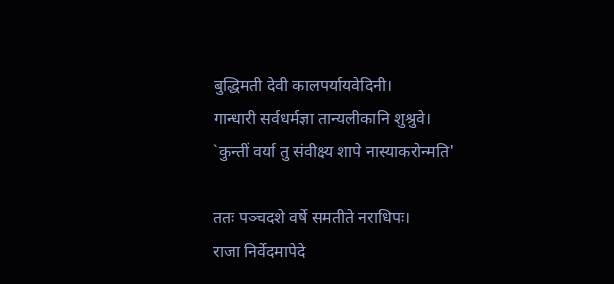बुद्धिमती देवी कालपर्यायवेदिनी।
गान्धारी सर्वधर्मज्ञा तान्यलीकानि शुश्रुवे।
`कुन्तीं वर्या तु संवीक्ष्य शापे नास्याकरोन्मति'

ततः पञ्चदशे वर्षे समतीते नराधिपः।
राजा निर्वेदमापेदे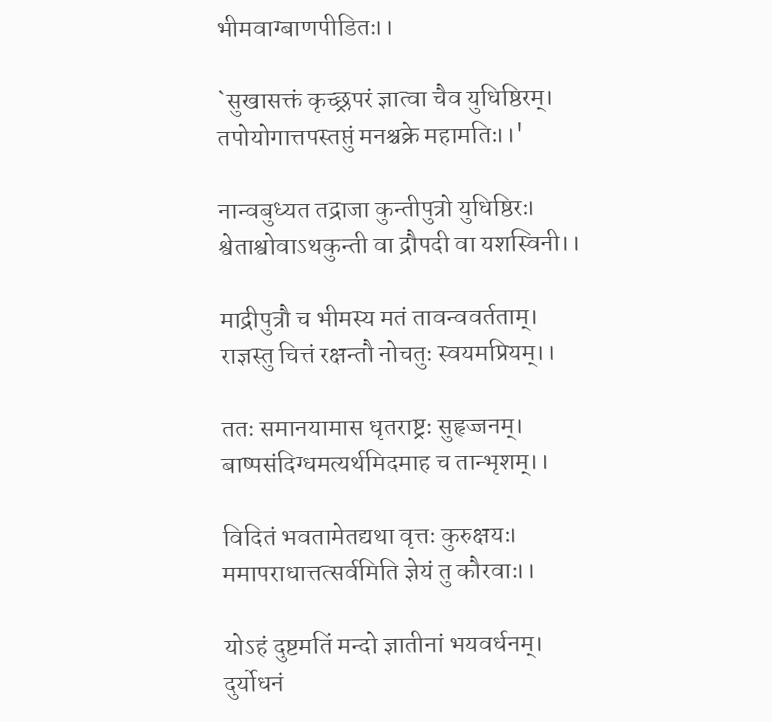भीमवाग्बाणपीडितः।।

`सुखासक्तं कृच्छ्रपरं ज्ञात्वा चैव युधिष्ठिरम्।
तपोयोगात्तपस्तप्तुं मनश्चक्रे महामतिः।।'

नान्वबुध्यत तद्राजा कुन्तीपुत्रो युधिष्ठिरः।
श्वेताश्वोवाऽथकुन्ती वा द्रौपदी वा यशस्विनी।।

माद्रीपुत्रौ च भीमस्य मतं तावन्ववर्तताम्।
राज्ञस्तु चित्तं रक्षन्तौ नोचतुः स्वयमप्रियम्।।

ततः समानयामास धृतराष्ट्रः सुहृज्जनम्।
बाष्पसंदिग्धमत्यर्थमिदमाह च तान्भृशम्।।

विदितं भवतामेतद्यथा वृत्तः कुरुक्षयः।
ममापराधात्तत्सर्वमिति ज्ञेयं तु कौरवाः।।

योऽहं दुष्टमतिं मन्दो ज्ञातीनां भयवर्धनम्।
दुर्योधनं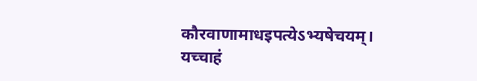कौरवाणामाधइपत्येऽभ्यषेचयम्।
यच्चाहं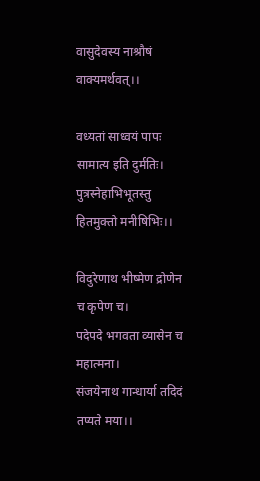वासुदेवस्य नाश्रौषं वाक्यमर्थवत्।।

वध्यतां साध्वयं पापः सामात्य इति दुर्मतिः।
पुत्रस्नेहाभिभूतस्तु हितमुक्तो मनीषिभिः।।

विदुरेणाथ भीष्मेण द्रोणेन च कृपेण च।
पदेपदे भगवता व्यासेन च महात्मना।
संजयेनाथ गान्धार्या तदिदं तप्यते मया।।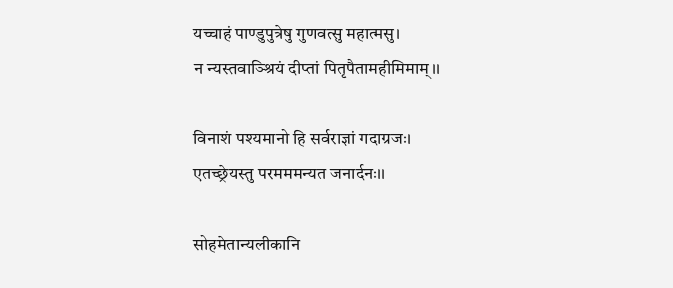यच्चाहं पाण्डुपुत्रेषु गुणवत्सु महात्मसु।
न न्यस्तवाञ्श्रियं दीप्तां पितृपैतामहीमिमाम्।।

विनाशं पश्यमानो हि सर्वराज्ञां गदाग्रजः।
एतच्छ्रेयस्तु परमममन्यत जनार्दनः।।

सोहमेतान्यलीकानि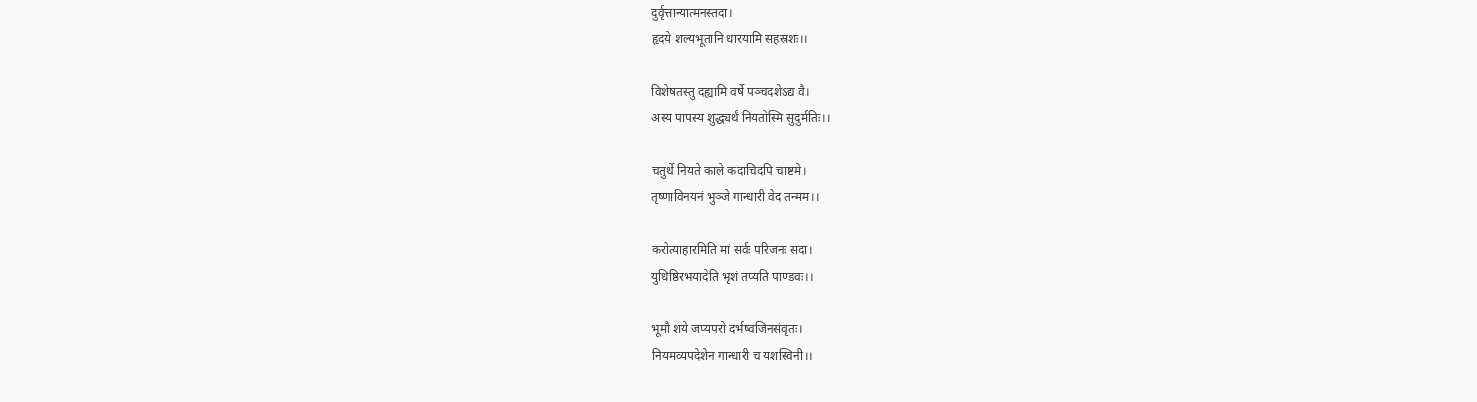दुर्वृत्तान्यात्मनस्तदा।
हृदये शल्यभूतानि धारयामि सहस्रशः।।

विशेषतस्तु दह्यामि वर्षे पञ्चदशेऽद्य वै।
अस्य पापस्य शुद्ध्यर्थं नियतोस्मि सुदुर्मतिः।।

चतुर्थे नियते काले कदाचिदपि चाष्टमे।
तृष्णाविनयनं भुञ्जे गान्धारी वेद तन्मम।।

करोत्याहारमिति मां सर्वः परिजनः सदा।
युधिष्ठिरभयादेति भृशं तप्यति पाण्डवः।।

भूमौ शये जप्यपरो दर्भष्वजिनसंवृतः।
नियमव्यपदेशेन गान्धारी च यशस्विनी।।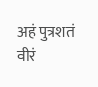अहं पुत्रशतं वीरं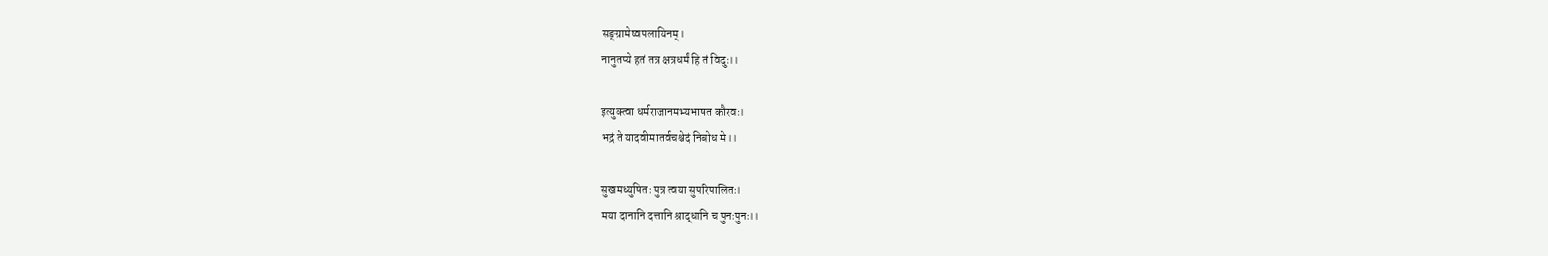सङ्ग्रामेष्वपलायिनम्।
नानुतप्ये हतं तत्र क्षत्रधर्मं हि तं विदुः।।

इत्युक्त्वा धर्मराजानमभ्यभाषत कौरवः।
भद्रं ते यादवीमातर्वचश्चेदं निबोध मे।।

सुखमध्युषितः पुत्र त्वया सुपरिपालितः।
मया दानानि दत्तानि श्राद्धानि च पुनःपुनः।।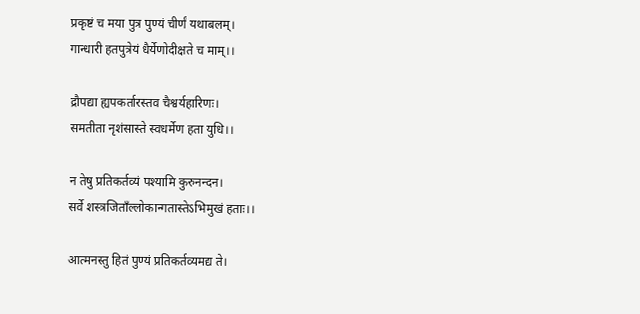प्रकृष्टं च मया पुत्र पुण्यं चीर्णं यथाबलम्।
गान्धारी हतपुत्रेयं धैर्येणोदीक्षते च माम्।।

द्रौपद्या ह्यपकर्तारस्तव चैश्वर्यहारिणः।
समतीता नृशंसास्ते स्वधर्मेण हता युधि।।

न तेषु प्रतिकर्तव्यं पश्यामि कुरुनन्दन।
सर्वे शस्त्रजिताँल्लोकान्गतास्तेऽभिमुखं हताः।।

आत्मनस्तु हितं पुण्यं प्रतिकर्तव्यमद्य ते।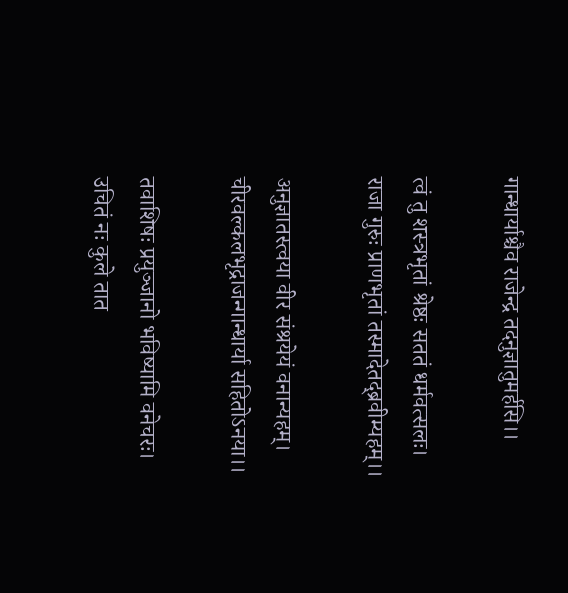गान्धार्याश्चैव राजेन्द्र तदनुज्ञातुमर्हसि।।

त्वं तु शस्त्रभृतां श्रेष्ठः सततं धर्मवत्सलः।
राजा गुरुः प्राणभृतां तस्मादेतद्ब्रवीम्यहम्।।

अनुज्ञातस्त्वया वीर संश्रयेयं वनान्यहम्।
चीरवल्कलभृद्राजन्गान्धार्या सहितोऽनया।।

तवाशिषः प्रयुञ्जानो भविष्यामि वनेचरः।
उचितं नः कुले तात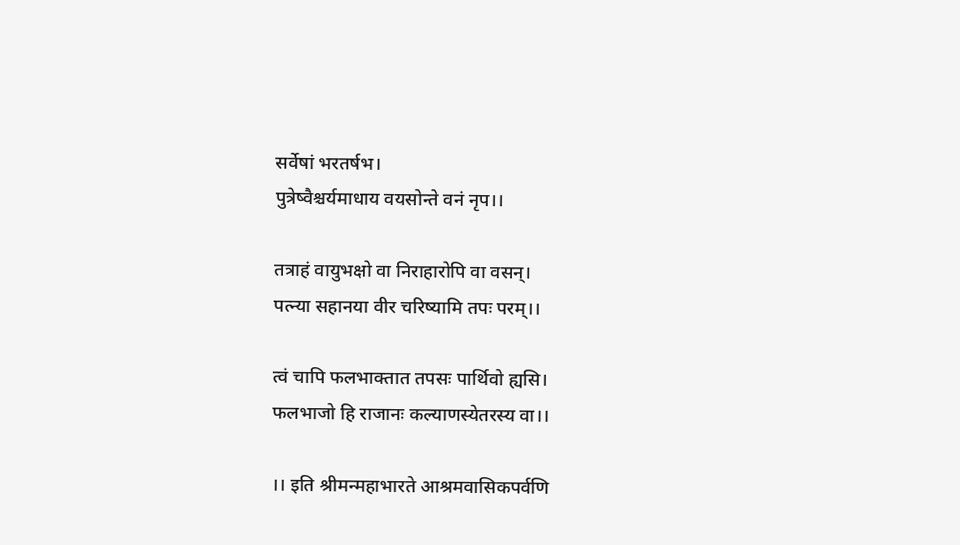सर्वेषां भरतर्षभ।
पुत्रेष्वैश्चर्यमाधाय वयसोन्ते वनं नृप।।

तत्राहं वायुभक्षो वा निराहारोपि वा वसन्।
पत्न्या सहानया वीर चरिष्यामि तपः परम्।।

त्वं चापि फलभाक्तात तपसः पार्थिवो ह्यसि।
फलभाजो हि राजानः कल्याणस्येतरस्य वा।।

।। इति श्रीमन्महाभारते आश्रमवासिकपर्वणि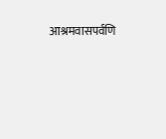आश्रमवासपर्वणि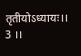तृतीयोऽध्यायः।। 3 ।।